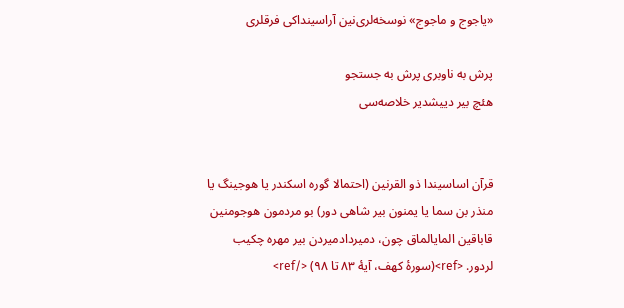«یاجوج و ماجوج» نوسخه‌لری‌نین آراسینداکی فرقلری

پرش به ناوبری پرش به جستجو
هئچ بیر دییشدیر خلاصه‌سی


قرآن اساسیندا ذو القرنین (احتمالا گوره اسکندر یا هوجینگ یا منذر بن سما یا یمنون بیر شاهی دور) بو مردمون هوجومنین قاباقین المایالماق چون، دمیردادمیردن بیر مهره چکیب لردور. <ref>(سورهٔ کهف، آیهٔ ۸۳ تا ۹۸) </ref>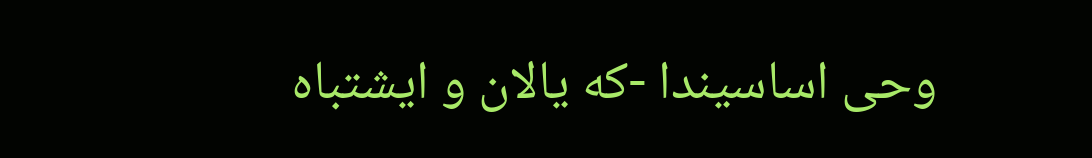وحی اساسیندا -که یالان و ایشتباه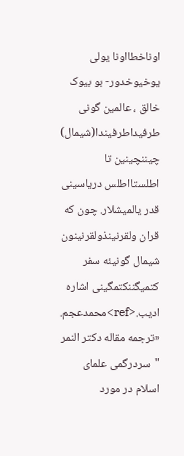اوناخطااونا یولی یوخیوخدور- بو بیوک خالق ، عالمین گونی طرفیداطرفیندا(شیمال) چیننچینین تا اطلستااطلس دریاسینی قدر یالمیشلار. چون که قران ولقرنینذولقرنینون شیمال گونیئه سفر کتمیگننکتمگینی اشاره ادیب.<ref>محمدعجم. «ترجمه مقاله دکتر النمر "سردرگمی علمای اسلام در مورد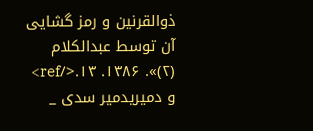ذوالقرنین و رمز گشایی آن توسط عبدالکلام (۲)». ۱۳۸۶. ۱۳.</ref> و دمیریدمیر سدی _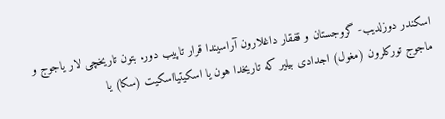اسکندر دوزلدیب- گروجستان و قفقار داغلارون آراسیندا قرار تاپیب دور. بتون تاریخچی لار یاجوج و ماجوج تورکلرون (مغول) اجدادی بیلیر که تاریخدا هون یا اسکیتیااسکیت (سکا) یا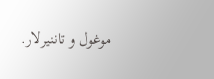موغول و تاننیرلار.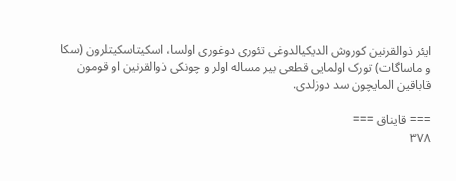ایئر ذوالقرنین کوروش الدیکیالدوغی تئوری دوغوری اولسا، اسکیتاسکیتلرون (سکا و ماساگات) تورک اولمایی قطعی بیر مساله اولر و چونکی ذوالقرنین او قومون قاباقین المایچون سد دوزلدی.

=== قایناق ===
۳۷۸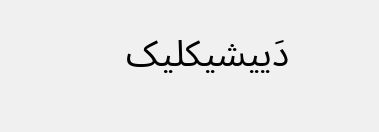دَییشیکلیک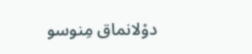دوْلانماق مِنوسو